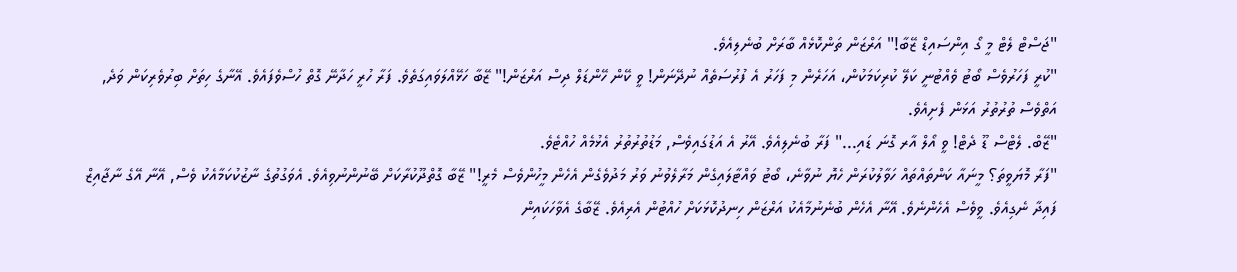"ޖަސްޓް ލެޓް މީ ގޯ އިންސައިޑް ޒޭބާ!" އަރްޒަން ތަންކޮޅެއް ބާރަށް ބުނެލިއެވެ.
"ކުރީ ފަހަރުވެސް ބޯޓު ވެއްޓުނީ ކަލޭ ކުރިކަމަކުން، އަހަރެން މި ފަހަރު އެ ފުރުސަތެއް ނުދޭނަން! ވީ ކޭން ހޭންޑަލް ދިސް އަރްޒަން!" ޒޭބާ ހަޅޭއްލަވައިގަތެވެ. ފަރާ ހުރީ ހަދާނޭ ގޮތް ހުސްވެފައެވެ. އޭނާގެ ހިތަށް ބިރުވެރިކަން ވަދެ, އަތްވެސް ތުރުތުރު އަޅަން ފެށިއެވެ.
"ޒޭބް. ލެޓްސް ޑޫ ދެޓް! ވީ އޯލް އާރ ގޮނަ ޑައި..." ފަރާ ބުނެލިއެވެ. އޭރު އެ އަޑުގައިވެސް, މަޑުތުރުތުރު އެޅުމެއް ހުއްޓެވެ.
"ފަރާ މޮޔަވީތަ؟ މީނައާ ކަންތައްތައް ހަވާލުކުރަން ހެޔޮ ނުވާނެ، ބޯޓު ވައްޓާލައިގެން މަރާލެވުނު ވަރު މަދުވެގެން އެހެން މީހުންވެސް މެރީ!" ޒޭބާ ގޮތްދޫކުރާކަށް ބޭނުންނުވިއެވެ. އެވަގުތުގެ ނާޒުކުކަމާއެކު ވެސް, އޭނާ އޭގެ ނާޖާއިޒް ފައިދާ ނެގިއެވެ. ވީވެސް އެހެންނެވެ. އޭނާ އެހެން ބުނެނުމާއެކު އަރްޒަން ހިނދުކޮޅަކަށް ހުއްޓުން އެރިއެވެ. ޒޭބާގެ އެވާހަކައިން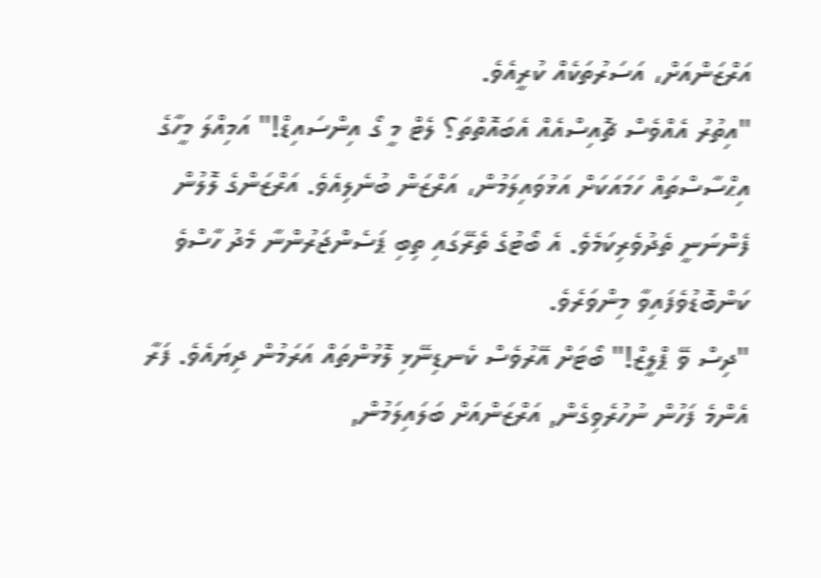އަރްޒަންއަށް، އަސަރުތަކެއް ކުރީއެވެ.
"އިތުރު އެއްވެސް ޗޮއިސްއެއް އެބައޮތްތަ؟ ލެޓް މީ ގޯ އިންސައިޑް!" އަމިއްލަ މީހާގެ އިޙްސާސްތައް ހަމައަކަށް އަޅުވައިލަމުން، އަރްޒަން ބުނެލިއެވެ. އަރްޒަންގެ ލޮލުން ފެންނަނީ ތެދުވެރިކަމެވެ. އެ ބޯޓުގެ ތެރޭގައި ތިބި ޕަސެންޖަރުންނާ މެދު ހާސްވެ ކަންބޮޑުވެފައިވާ މިންވަރެވެ.
"ދިސް ވޭ ޕްލީޒް!" ބޯޓަށް އޭރުވެސް ކެނޑިނޭޅި ލޮޅުންތައް އަރަމުން ދިޔައެވެ. ފަރާ އެންމެ ފަހުން ނުހުރެވިގެން, އަރްޒަންއަށް ބަލައިލަމުން,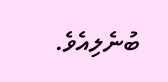ބުނެލިއެވެ.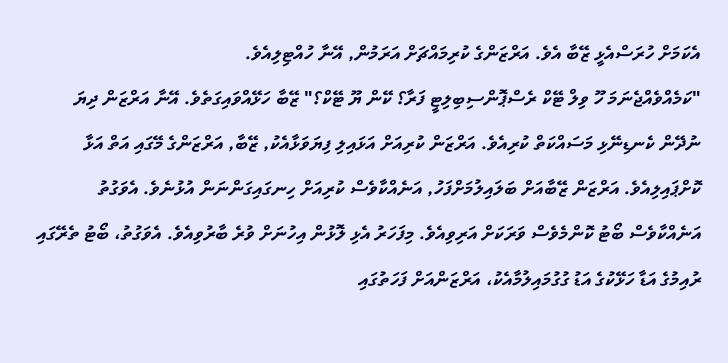އެކަމަށް ހުރަސްއެޅީ ޒޭބާ އެވެ. އަރްޒަންގެ ކުރިމައްޗަށް އަރަމުން, އޭނާ ހުއްޓިލިއެވެ.
"ކަމެއްވެއްޖެނަމަ ހޫ ވިލް ޓޭކް ރެސްޕޮންސިބިލިޓީ ފަރާ؟ ކޭން ޔޫ ޓޭކް؟" ޒޭބާ ހަޅޭއްވައިގަތެވެ. އޭނާ އަރްޒަން ދިޔަ ނުދޭން ކެނޑިނޭޅި މަސައްކަތް ކުރިއެވެ. އަރްޒަން ކުރިއަށް އަޅައިލި ފިޔަވަޅާއެކު, ޒޭބާ, އަރްޒަންގެ މޭގައި އަތް އަޅާ ކޮށްޕައިލިއެވެ. އަރްޒަން ޒޭބާއަށް ބަލައިލުމަށްފަހު, އަނެއްކާވެސް ކުރިއަށް ހިނގައިގަންނަން އުޅުނެވެ. އެވަގުތު އަނެއްކާވެސް ބޯޓު ކޮންމެވެސް ވަރަކަށް އަރިވިއެވެ. މިފަހަރު އެޅި ލޮޅުން އިހުނަށް ވުރެ ބާރުވިއެވެ. އެވަގުތު، ބޯޓު ތެރޭގައި ރުއިމުގެ އަޑާ ހަޅޭކުގެ އަޑު ގުގުމައިލުމާއެކު، އަރްޒަންއަށް ފަހަތުގައި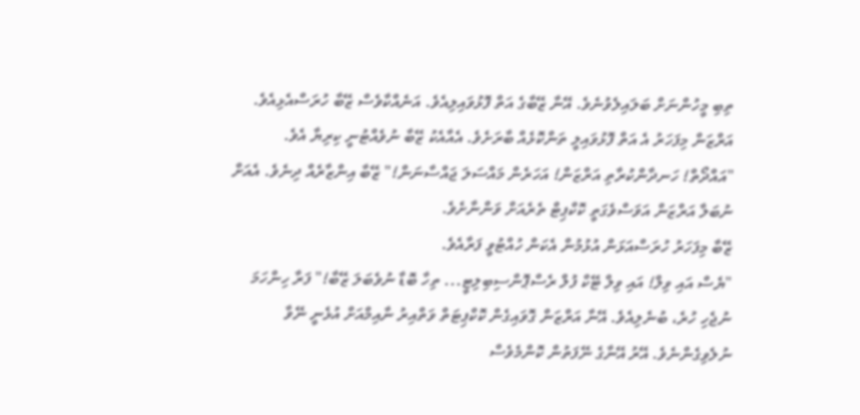ތިބި މީހުންނަށް ބަލައިލެވުނެވެ. އޭނާ ޒޭބާގެ އަތް ފޮޅުވައިލިއެވެ. އަނެއްކާވެސް ޒޭބާ ހުރަސްއެޅިއެވެ. އަރްޒަން މިފަހަރު އެ އަތް ފޮޅުވައިލީ ތަންކޮޅެއް ބާރަށެވެ. އެއާއެކު ޒޭބާ ނުވެއްޓުނީ ކިރިޔާ އެވެ.
"އައްދޯތް! ހަނދާންކުރާތި އަރްޒަން! އަހަރެން މައްސަލަ ޖައްސާނަން!" ޒޭބާ އިންޒާރެއް ދިނެވެ. އެއަށް ނުބަލާ އަރްޒަން އަވަސްވެގަތީ ކޮކްޕިޓް ތެރެއަށް ވަންނާށެވެ.
ޒޭބާ މިފަހަރު ހުރަސްއަޅަން އުޅުމުން އެކަން ހުއްޓުވީ ފަރާއެވެ.
"ޔެސް އައި ވިލް! އައި ވިލް ޓޭކް ފުލް ރެސްޕޮންސިބިލިޓީ... ތިހާ ބޮޑާ ނުވެބަލަ ޒޭބާ!" ފަރާ ހިންހަމަ ނުޖެހި ހުރެ، ބުނެލިއެވެ. އޭނާ އަރްޒަން ގޮވައިގެން ކޮކްޕިޓަތް ވަތްއިރު ނާއިމްއަށް އުޅެނީ ނޭވާ ނުލެވިގެންނެވެ. އޭރު އޭނާގެ ނޭފަތުން ކޮންމެވެސް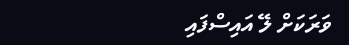ވަރަކަށް ލޭ އައިސްފައި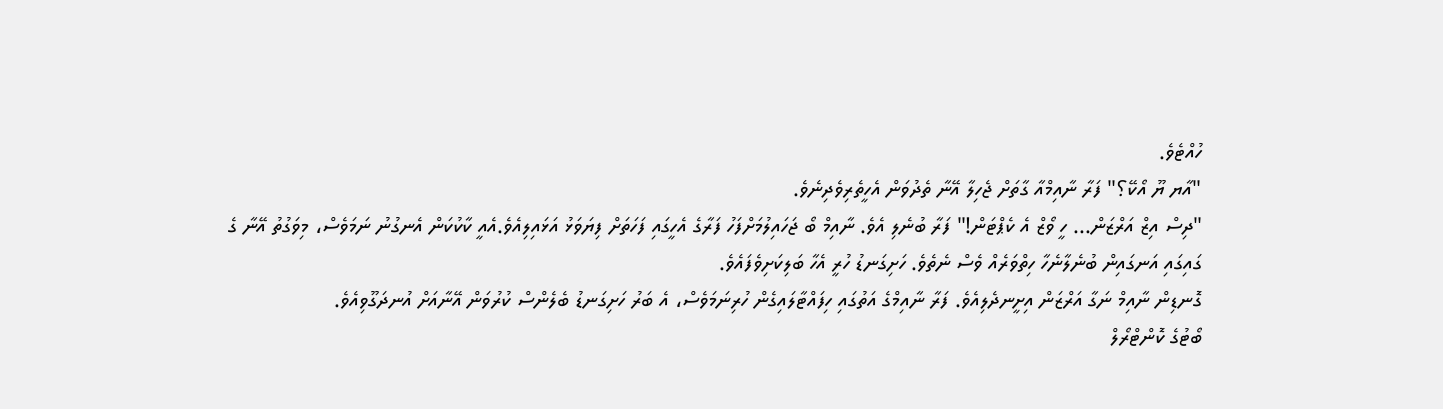ހުއްޓެވެ.
"އާޔ ޔޫ އޯކޭ؟" ފަރާ ނާއިމްއާ ގާތަށް ޖެހިލާ އޭނާ ތެދުވަން އެހީތެރިވެދިނެވެ.
"ދިސް އިޒް އަރްޒަން... ހީ ވޯޒް އެ ކެޕްޓަން!" ފަރާ ބުނެލި އެވެ. ނާއިމް ބޯ ޖަހައިލުމަށްފަހު ފަރާގެ އެހީގައި ފަހަތަށް ފިޔަވަޅު އަޅައިލިއެވެ.އެއީ ކާކުކަން އެނގުނު ނަމަވެސް، މިވަގުތު އޭނާ ގެ ގައިގައި އަނގައިން ބުނެލާނެހާ ހިތްވަރެއް ވެސް ނެތެވެ. ހަށިގަނޑު ހުރީ އެހާ ބަލިކަށިވެފައެވެ.
ގޮނޑިން ނާއިމް ނަގާ އަރްޒަން އިށީނދެލިއެވެ. ފަރާ ނާއިމްގެ އަތުގައި ހިފައްޓާލައިގެން ހުރިނަމަވެސް، އެ ބަރު ހަށިގަނޑު ބެލެންސް ކުރުވަން އޭނާއަށް އުނދަގޫވިއެވެ.
ބޯޓުގެ ކޮންޓްރޯލް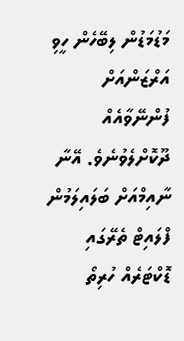މަޑުމަޑުން ލިބޭހެން ހީވި އަރްޒަންއަށް ފުންނޭވާއެއް ދޫކޮށްލެވުނެވެ. އޭނާ ނާއިމްއަށް ބަލައިލަމުން ފްލައިޓް ތެރޭގައި ޑޮކްޓަރެއް ހުރިތޯ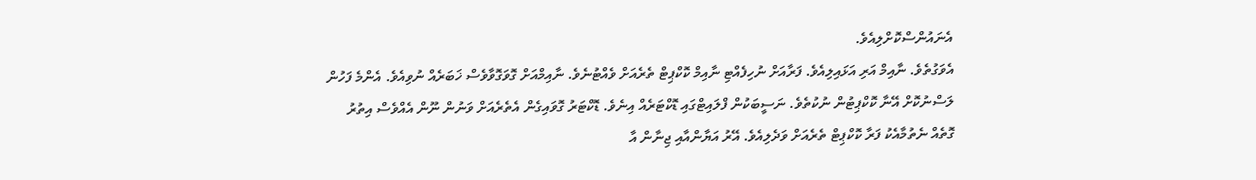އެނައުންސްކޮށްލިއެވެ.
އެވަގުތެވެ. ނާއިމް އަރި އަޅައިލިއެވެ. ފަރާއަށް ނުހިފެއްޓި ނާއިމް ކޮކްޕިޓް ތެރެއަށް ވެއްޓުނެވެ. ނާއިމްއަށް ގޮވަގޮވާވެސް ޚަބަރެއް ނުވިއެވެ. އެންމެ ފަހުން ލަސްނުކޮށް އޭނާ ކޮކްޕިޓުން ނުކުތެވެ. ނަސީބަކުން ފްލައިޓްގައި ޑޮކްޓަރެއް އިނެވެ. ޑޮކްޓަރު ގޮވައިގެން އެތެރެއަށް ވަނުން ނޫން އެއްވެސް އިތުރު ގޮތެއް ނެތުމާއެކު ފަރާ ކޮކްޕިޓް ތެރެއަށް ވަދެލިއެވެ. އޭރު އަޔާންއާއި ޖިނާން އާ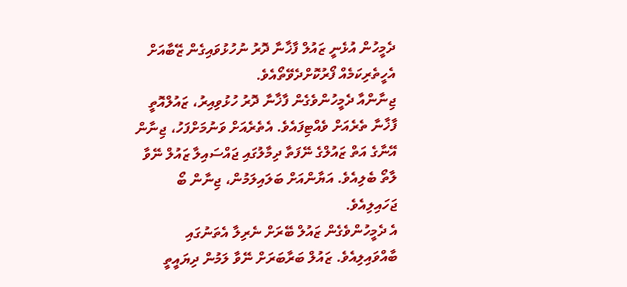ދެމީހުން އުޅެނީ ޒައުލް ފާޚާނާ ދޮރު ނުހުޅުވައިގެން ޒޭބާއަށް އެހީތެރިކަމެއް ފޯރުކޮށްދެވޭތޯއެވެ.
ޖިނާންއާ ދެމީހުންވެގެން ފާޚާނާ ދޮރު ހުޅުވިއިރު، ޒައުލްއޮތީ ފާޚާނާ ތެރެއަށް ވެއްޓިފައެވެ. އެތެރެއަށް ވަނުމަށްފަހު، ޖިނާން އޭނާގެ އަތް ޒައުލްގެ ނޭފަތާ ދިމާލުގައި ޖައްސައިލާ ޒައުލް ނޭވާ ލާތޯ ބެލިއެވެ. އަޔާންއަށް ބަލައިލަމުން، ޖިނާން ބޯ ޖަހައިލިއެވެ.
އެ ދެމީހުންވެގެން ޒައުލް ބޭރަށް ނެރިލާ އެތަނުގައި ބާއްވައިލިއެވެ. ޒައުލް ބަރާބަރަށް ނޭވާ ލަމުން ދިޔައީތީ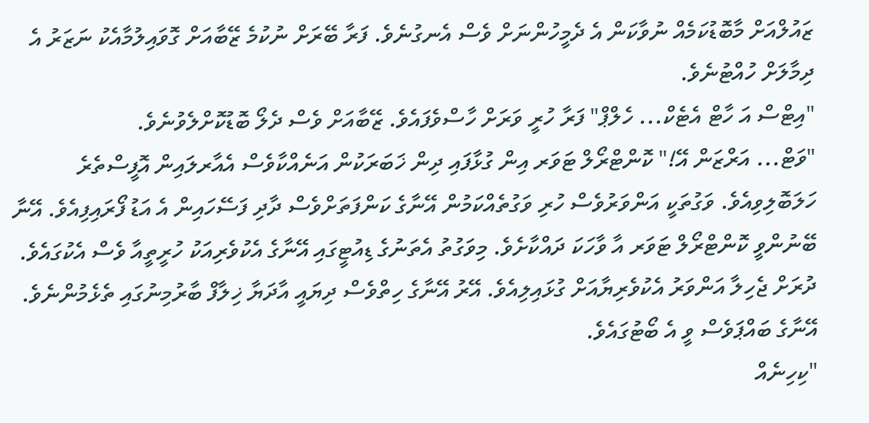ޒައުލްއަށް މާބޮޑުކަމެއް ނުވާކަން އެ ދެމީހުންނަށް ވެސް އެނގުނެވެ. ފަރާ ބޭރަށް ނުކުމެ ޒޭބާއަށް ގޮވައިލުމާއެކު ނަޒަރު އެ ދިމާލަށް ހުއްޓުނެވެ.
"އިޓްސް އަ ހާޓް އެޓެކް... ހެލްޕް" ފަރާ ހުރީ ވަރަށް ހާސްވެފައެވެ. ޒޭބާއަށް ވެސް ދެލޯ ބޮޑުކޮށްލެވުނެވެ.
"ވަޓް... އަރްޒަން އޭ!" ކޮންޓްރޯލް ޓަވަރ އިން ގުޅާފައި ދިން ޚަބަރަކުން އަނެއްކާވެސް އެއާރލައިން އޮފީސްތެރެ ހަލަބޮލިވިއެވެ. ވަގުތަކީ އަންވަރުވެސް ހުރި ވަގުތެއްކަމުން އޭނާގެ ކަންފަތަށްވެސް ދާދި ފަސޭހައިން އެ އަޑު ފޯރައިފިއެވެ. އޭނާ ބޭނުންވީ ކޮންޓްރޯލް ޓަވަރ އާ ވާހަކަ ދައްކާށެވެ. މިވަގުތު އެތަނުގެ ޑިއުޓީގައި އޭނާގެ އެކުވެރިއަކު ހުރީތީއާ ވެސް އެކުގައެވެ. ދުރަށް ޖެހިލާ އަންވަރު އެކުވެރިޔާއަށް ގުޅައިލިއެވެ. އޭރު އޭނާގެ ހިތްވެސް ދިޔައީ އާދަޔާ ޚިލާފް ބާރުމިނުގައި ތެޅެމުންނެވެ. އޭނާގެ ބައްޕަވެސް ވީ އެ ބޯޓުގައެވެ.
"ކިހިނެއް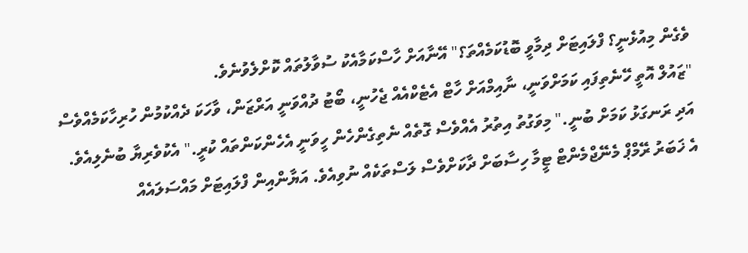ވެގެން މިއުޅެނީ؟ ފްލައިޓަށް ދިމާވީ ބޮޑުކަމެއްތަ؟" އޭނާއަށް ހާސްކަމާއެކު ސުވާލުތައް ކޮށްލެވުނެވެ.
"ޒައުލް އޮތީ ހޭނެތިފައި ކަމަށްވަނީ، ނާއިމްއަށް ހާޓް އެޓެކްއެއް ޖެހުނީ، ބޯޓު ދުއްވަނީ އަރްޒަން، ވާހަކަ ދެއްކުމުން ހުރިހާކަމެއްވެސް އަދި ރަނގަޅު ކަމަށް ބުނީ." މިވަގުތު އިތުރު އެއްވެސް ގޮތެއް ނެތިގެންހެން ހީވަނީ އެހެންކަންތައް ކުރީ." އެކުވެރިޔާ ބުނެލިއެވެ.
އެ ޚަބަރު ރޭމްޕް މެނޭޖްމެންޓް ޓީމާ ހިސާބަށް ދާކަށްވެސް ލަސްތަކެއް ނުވިއެވެ. އަޔާންއިން ފްލައިޓަށް މައްސަލައެއް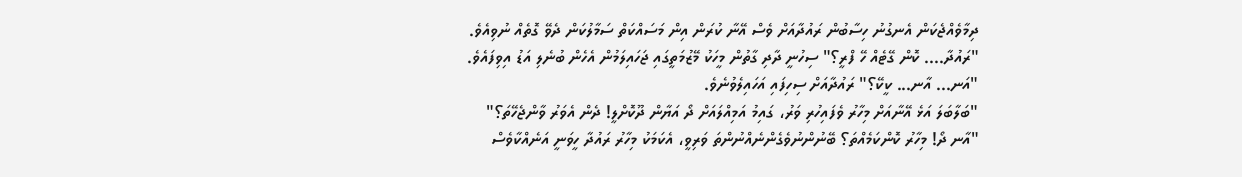ދިމާވެއްޖެކަން އެނގުނު ހިސާބުން ރައުދާއަށް ވެސް އޭނާ ކުރަން އިން މަސައްކަތް ސަމާލުކަން ދެވޭ ގޮތެއް ނުވިއެވެ.
"ރައުދާ.... ކޮން ގޭޓެއް ހޭ ފްރީ؟" ސިހުނީ ދާދި ގާތުން މީހަކު މޭޒުމަތީގައި ޖަހައިލަމުން އެހެން ބުނެލި އަޑު އިވިފައެވެ.
"އަނ... އާނ... ކީކޭ؟" ރައުދާއަށް ސިހިފައި އަހައިލެވުނެވެ.
"ބަލާބަލަ އަޅެ އޭނާއަށް މިހާރު ވެފައިހުރި ވަރު، ގައިމު އަމިއްލައަށް ދޯ އަޔާން ދޫކޮށްލީ! ދެން އެވަރު ވާންޖެހޭތަ؟"
"އާނ ދޯ! މިހާރު ކޮންކަމެއްތަ؟ ބޭނުންނުވެގެންނެއްނުންތަ ވަރިވީ، އެކަމަކު މިހާރު ރައުދާ ހީވަނީ އަނެއްކާވެސް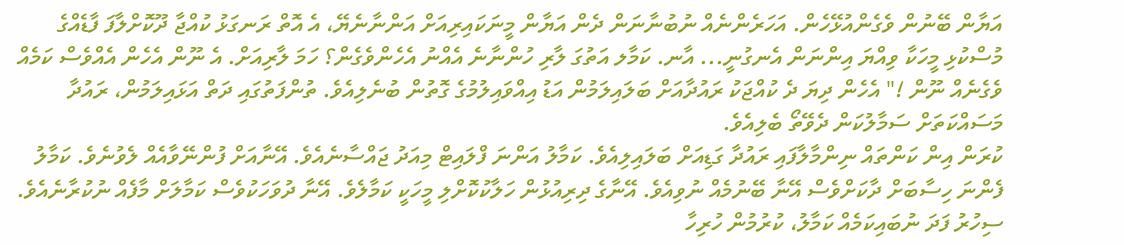އަޔާން ބޭނުން ވެގެންއުޅޭހެން. އަހަރެންނެއް ނުބުނާނަން ދެން އަޔާން މީނަކައިރިއަށް އަންނާނެޔޭ، އެ އޮތް ރަނގަޅު ކުއްޖާ ދޫކޮށްލާފަ ފާޑެއްގެ މުސްކުޅި މީހަކާ ވިއްޔަ އިންނަން އެނގުނީ... އާނ. ކަމާލ އަތުގަ ލާރި ހުންނާނެ އެއްނު އެހެންވެގެން؟ ހަމަ ލާރިއަށް. އެ ނޫން އެހެން އެއްވެސް ކަމެއް ވެގެނެއް ނޫން !" އެހެން ދިޔަ ދެ ކުއްޖަކު ރައުދާއަށް ބަލައިލަމުން އަޑު އިއްވައިލުމުގެ ގޮތުން ބުނެލިއެވެ. ތުންފަތުގައި ދަތް އަޅައިލަމުން، ރައުދާ މަސައްކަތަށް ސަމާލުކަން ދެވޭތޯ ބެލިއެވެ.
ކުރަން އިން ކަންތައް ނިންމާލާފައި ރައުދާ ގަޑިއަށް ބަލައިލިއެވެ. ކަމާލު އަންނަ ފްލައިޓް މިއަދު ޖައްސާނެއެވެ. އޭނާއަށް ފުންނޭވާއެއް ލެވުނެވެ. ކަމާލު ފެންނަ ހިސާބަށް ދާކަށްވެސް އޭނާ ބޭނުމެއް ނުވިއެވެ. އޭނާގެ ދިރިއުޅުން ހަލާކުކޮށްލި މީހަކީ ކަމާލެވެ. އޭނާ ދުވަހަކުވެސް ކަމާލަށް މާފެއް ނުކުރާނެއެވެ. ސިހުރު ފަދަ ނުބައިކަމެއް ކަމާލު، ކުރުމުން ހުރިހާ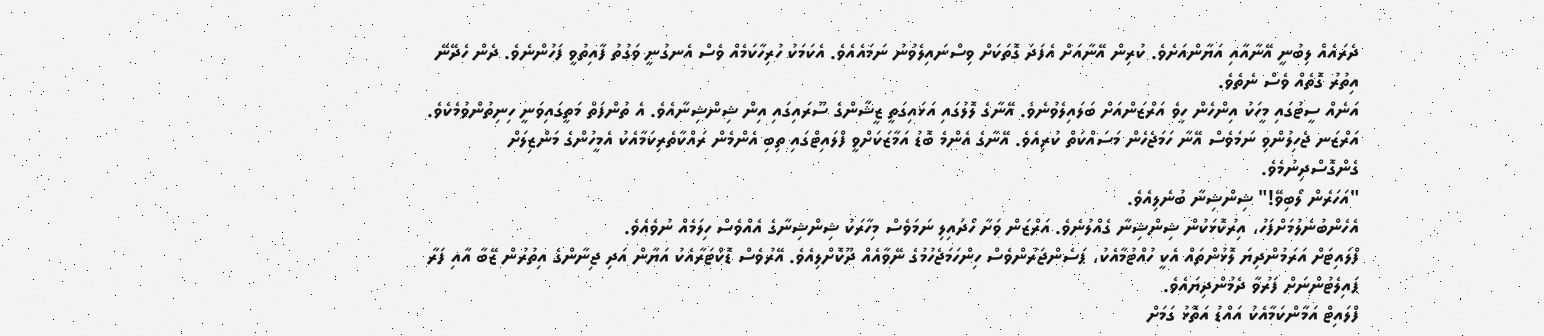ދެރައެއް ލިބުނީ އޭނާއާއި އަޔާންއަށެވެ. ކުރިން އޭނާއަށް އެފަދަ ގޮތަކަށް ވިސްނައިލެވުނު ނަމައެއެވެ. އެކަމަކު ހުރިހާކަމެއް ވެސް އެނގުނީ ވަގުތު ފާއިތުވީ ފަހުންނެވެ. ދެން ހެދޭނޭ އިތުރު ގޮތެއް ވެސް ނެތެވެ.
އަނެއް ސީޓުގައި މީހަކު އިންހެން ހީވެ އަރްޒަންއަށް ބަލައިލެވުނެވެ. އޭނާގެ ލޮލުގައި އަޅައިގަތީ ޒީޝާންގެ ސޫރައިގައި އިން ޝިންޝިނާއެވެ. އެ ތުންފަތް މަތީގައިވަނީ ހިނިތުންވުމެކެވެ. އަރްޒަނ ޖެހިލުންވި ނަމަވެސް އޭނާ ހަމަޖެހެން މަސައްކަތް ކުރިއެވެ. އޭނާގެ އެންމެ ބޮޑު އަމާޒަކަށްވީ ފްލައިޓްގައި ތިބި އެންމެން ރައްކާތެރިކަމާއެކު އެމީހުންގެ މަންޒިލަށް ގެންގޮސްދިނުމެވެ.
"އަހަރެން ލޯބިވޭ!" ޝިންޝިނާ ބުނެލިއެވެ.
އެހެންބުނެލުމަށްފަހު، އިރުކޮޅަކުން ޝިންޝިނާ ގެއްލުނެވެ. އަރްޒަން ވަށާ ހޯދައިލި ނަމަވެސް މިހާރަކު ޝިންޝިނާގެ އެއްވެސް ހިލަމެއް ނުވެއެވެ.
ފްލައިޓަށް އަރަމުންދިޔަ ލޮޅުންތައް އެކީ ހުއްޓުމާއެކު، ޕަސެންޖަރުންވެސް ހިންހަމަޖެހުމުގެ ނޭވާއެއް ދޫކޮށްލިއެވެ. އޭރުވެސް ޑޮކްޓަރާއެކު އަޔާން އަދި ޖިނާންގެ އިތުރުން ޒޭބާ އާއި ފަރާ ޕައިލެޓުންނަށް ފަރުވާ ދެމުންދިޔައެވެ.
ފްލައިޓް އަމާންކަމާއެކު އައްޑު އަތޮޅު ގަމަށް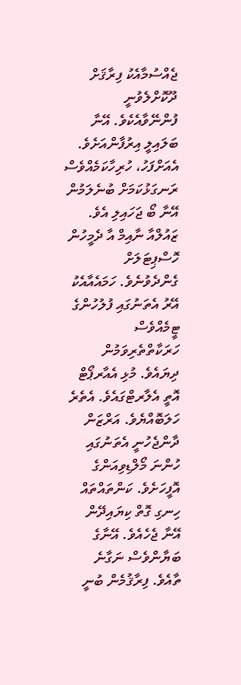ޖެއްސުމާއެކު ފިރާޤަށް ދޫކޮށްލެވުނީ ފުންނޭވާއެކެވެ. އޭނާ ބަލައިލީ އިރުފާންއަށެވެ. އެއަށްފަހު، ހުރިހާކަމެއްވެސް ރަނގަޅުކަމަށް ބުނެލަމުން އޭނާ ބޯ ޖަހައިލި އެވެ.
ޒައުލްއާ ނާއިމް އާ ދެމީހުން ހޮސްޕިޓަލަށް ގެންދެވުނެވެ. ހަމައެއާއެކު އޭރު އެތަނުގައި ފުލުހުންގެ ޓީމެއްވެސް ހަރަކާތްތެރިވަމުން ދިޔައެވެ. މުޅި އެއާރޕޯޓް އޮތީ އެލާރޓްގައެވެ. އެތެރެ ހަލަބޮއްޔެވެ. އަރްޒަން ދާންޖެހުނީ އެތަނުގައި ހުންނަ މޯލްޑިވިއަންގެ އޮފީހަށެވެ. ކަންތައްތައް ހިނގި ގޮތް ކިޔައިދޭން އޭނާ ޖެހެއެވެ. އޭނާގެ ބަޔާންވެސް ނަގާނެ ތާއެވެ. ފިރާޤުމެން ބުނީ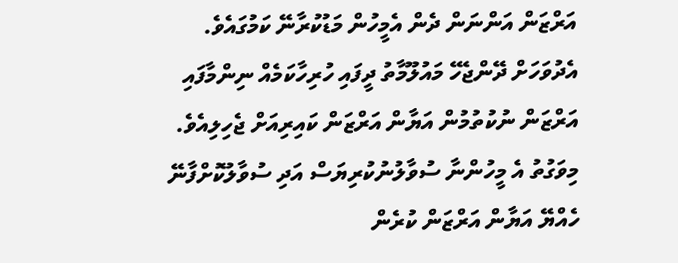އަރްޒަން އަންނަން ދެން އެމީހުން މަޑުކުރާނޭ ކަމުގައެވެ.
އެދުވަހަށް ދޭންޖެހޭ މައުލޫމާތު ދީފައި ހުރިހާކަމެއް ނިންމާފައި އަރްޒަން ނުކުތުމުން އަޔާން އަރްޒަން ކައިރިއަށް ޖެހިލިއެވެ. މިވަގުތު އެ މީހުންނާ ސުވާލުނުކުރިޔަސް އަދި ސުވާލުކޮށްފާނޭ ހެއްޔޭ އަޔާން އަރްޒަން ކުރެން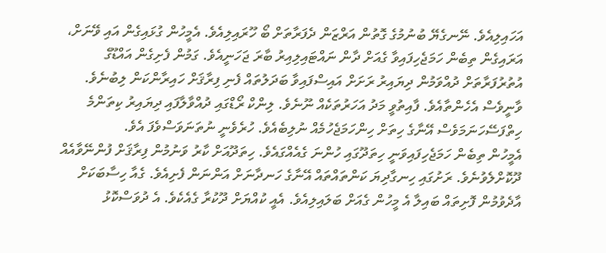އަހައިލިއެވެ. ނޭނގެޔޭ ބުނުމުގެ ގޮތުން އަރްޒަން ދެފަރާތަށް ބޯ ހޫރައިލިއެވެ. އެމީހުން ގުޅައިގެން އައި ވޭނަށް، އަރައިގެން ތިބެން ހަމަޖެހިފައިވާ ގެއަށް ދާން ނައްޓައިލިއިރު ބާރަ ޖަހަނީއެވެ. ގަމުން ފެށިގެން އައްޑޫގެ އުތުރުފަރާތަށް ދުއްވަމުން ދިޔައިރު ރަށަށް އައިސްފައިވާ ބަދަލުތައް ފެނި ފިރާޤަށް ހައިރާންކަން ލިބުނެވެ. ވާނީވެސް އެހެންތާއެވެ. ފާއިތުވީ މަދު އަހަރުތަކެއް ނޫނެވެ. ލިންކް ރޯޑްގައި ދުއްވާލާފައި ދިޔައިރު ކިތަންމެ ހިތްފަސޭހަނަމަވެސް އޭނާގެ ހިތަށް ހިންހަމަޖެހުމެއް ނުލިބެއެވެ. ހުރެވެނީ ނުތަނަވަސްވެފަ އެވެ.
އެމީހުން ތިބެން ހަމަޖެހިފައިވަނީ ހިތަދޫގައި ހުންނަ ގެއެއްގައެވެ. ހިތަދޫއަށް ކާރު ވަނުމުން ފިރާޤަށް ފުންނޭވާއެއް ދޫކޮށްލެވުނެވެ. ރަށުގައި ހިނގާދިޔަ ކަންތައްތައް އޭނާގެ ހަނދާނަށް އަންނަން ފެށިއެވެ. ގެއާ ހިސާބަކަށް އާދެވުމުން ފޮށިތައް ބައިލާ އެ މީހުން ގެއަށް ބަލައިލިއެވެ. އެއީ ކުއްޔަށް ދޫކުރާ ގެއެކެވެ. އެ ދުވަސްކޮޅު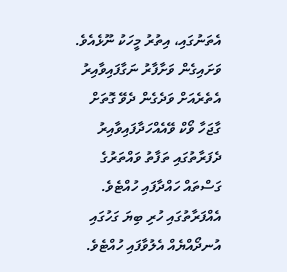އެތަނުގައި، އިތުރު މީހަކު ނޫޅެއެވެ. ވަށައިގެން ވަށާފާރު ނަގާފައިވާއިރު އެތެރެއަށް ވަދެގެން ދެވޭ ގޮތަށް ގާޖަހާ ވޯކް ވޭއެއްހަދާފައިވާއިރު ދެފަރާތުގައި ތަފާތު ވައްތަރުގެ ގަސްތައް ހައްދާފައި ހުއްޓެވެ. އެއްފަރާތުގައި ހުރި ބިޔަ ގަހުގައި އުނދޯއްޔެއް އެލުވާފައި ހުއްޓެވެ.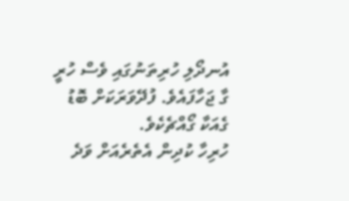އުނދޯލި ހުރިތަނުގައި ވެސް ހުރީ ގާ ޖަހާފައެވެ. ފުދޭވަރަކަށް ބޮޑު ގެއަކާ ގޯއްޗެކެވެ.
ހުރިހާ ކުދިން އެތެރެއަށް ވަދެ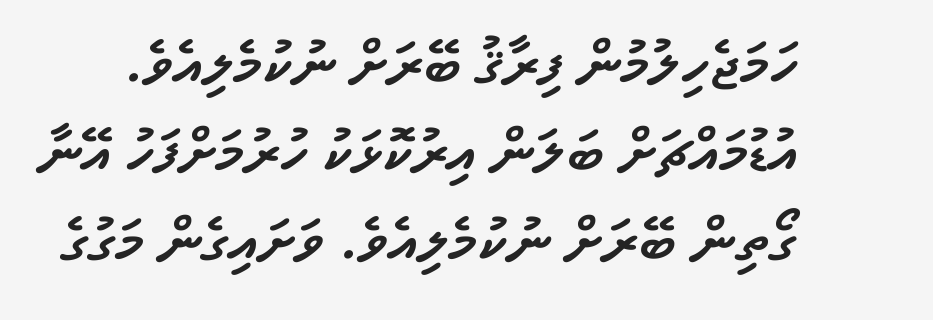ހަމަޖެހިލުމުން ފިރާޤު ބޭރަށް ނުކުމެލިއެވެ. އުޑުމައްޗަށް ބަލަން އިރުކޮޅަކު ހުރުމަށްފަހު އޭނާ ގޯތިން ބޭރަށް ނުކުމެލިއެވެ. ވަށައިގެން މަގުގެ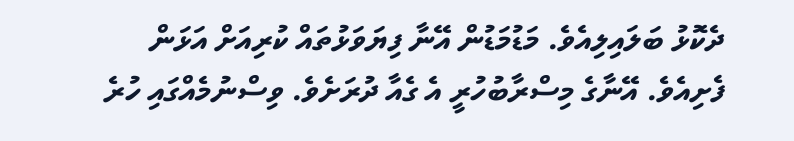ދެކޮޅު ބަލައިލިއެވެ. މަޑުމަޑުން އޭނާ ފިޔަވަޅުތައް ކުރިއަށް އަޅަން ފެށިއެވެ. އޭނާގެ މިސްރާބުހުރީ އެ ގެއާ ދުރަށެވެ. ވިސްނުމެއްގައި ހުރެ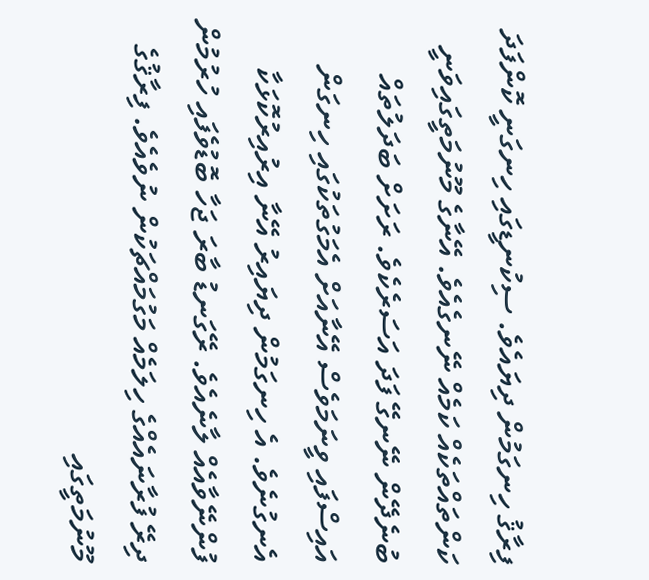ފިރާޤު ހިނގަމުން ދިޔައެވެ. ސިކުނޑީގައި ހިނގަނީ ކޮންފަދަ ކަންތައްތަކެއް ކަމެއް ނޭނގެއެވެ. އޭނާގެ މޫނުމަތީގައިވަނީ ބުނެދޭން ނޭނގޭ ފަދަ އަސަރެކެވެ. ރަށަށް ބަދަލުތައް އައިސްފައި ވީނަމަވެސް އޭނާއަށް އެމަގުތަކުގައި ހިނގަން އެނގުނެވެ. އެ ހިނގަމުން ދިޔައިރު އޭނާ އިރުއިރުކޮޅަކާ ފުންނޭވާއެއް ލާނެއެވެ. ރޭގަނޑު ބާރަ ޖަހާ ބޮޑުވެފައި ހުރުމުން ދިރޭ ފުރާނައެއްގެ ހިލަމެއް މަގުމައްޗަކުން ނުވެއެވެ. ފިރާޤުގެ މޫނުމަތީގައި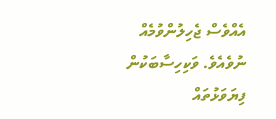އެއްވެސް ޖެހިލުންވުމެއް ނުވެއެވެ. ވަކިހިސާބަކުން ފިޔަވަޅުތައް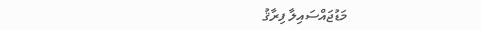މަޑުޖައްސައިލާ ފިރާޤު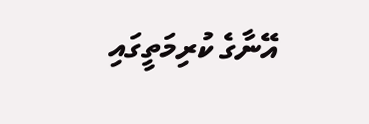އޭނާގެ ކުރިމަތީގައި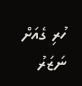ހުރި ގެއަށް ނަޒަރު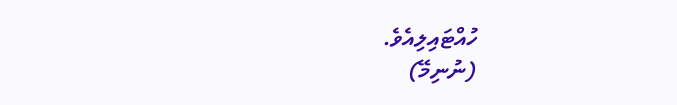ހުއްޓައިލިއެވެ.
(ނުނިމޭ)